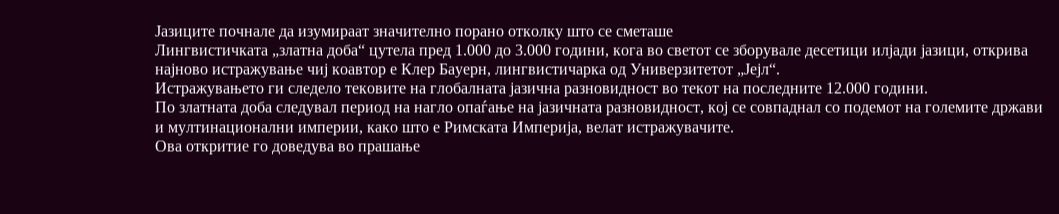Јазиците почнале да изумираат значително порано отколку што се сметаше
Лингвистичката „златна доба“ цутела пред 1.000 до 3.000 години, кога во светот се зборувале десетици илјади јазици, открива најново истражување чиј коавтор е Клер Бауерн, лингвистичарка од Универзитетот „Јејл“.
Истражувањето ги следело тековите на глобалната јазична разновидност во текот на последните 12.000 години.
По златната доба следувал период на нагло опаѓање на јазичната разновидност, кој се совпаднал со подемот на големите држави и мултинационални империи, како што е Римската Империја, велат истражувачите.
Ова откритие го доведува во прашање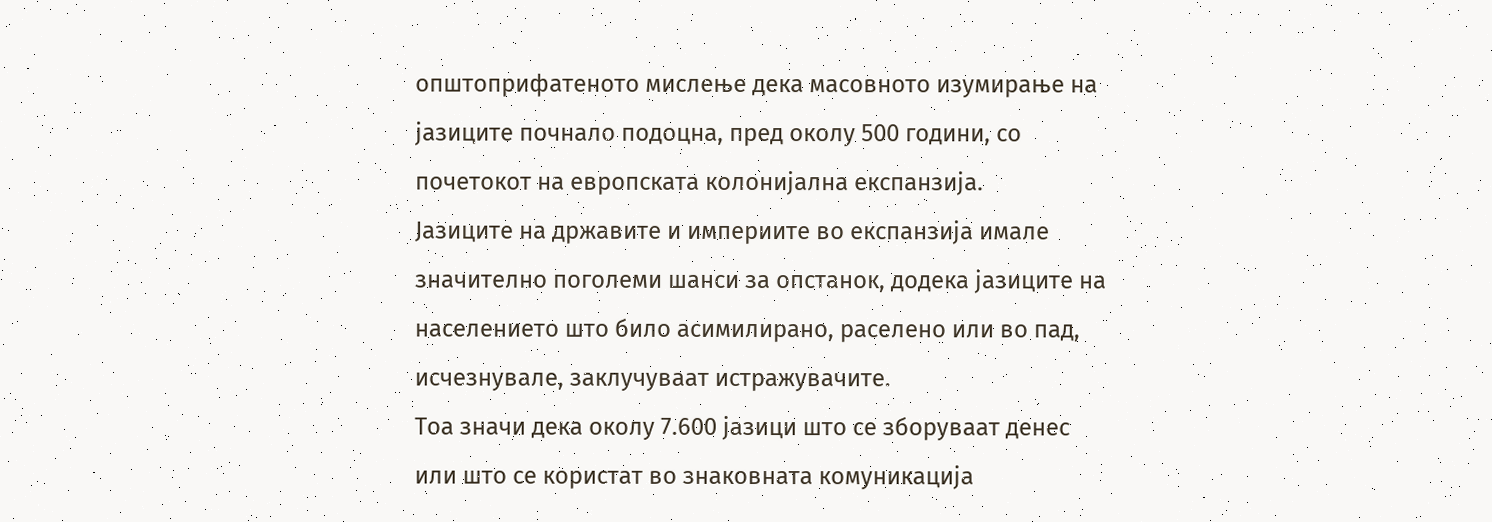општоприфатеното мислење дека масовното изумирање на јазиците почнало подоцна, пред околу 500 години, со почетокот на европската колонијална експанзија.
Јазиците на државите и империите во експанзија имале значително поголеми шанси за опстанок, додека јазиците на населението што било асимилирано, раселено или во пад, исчезнувале, заклучуваат истражувачите.
Тоа значи дека околу 7.600 јазици што се зборуваат денес или што се користат во знаковната комуникација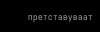претставуваат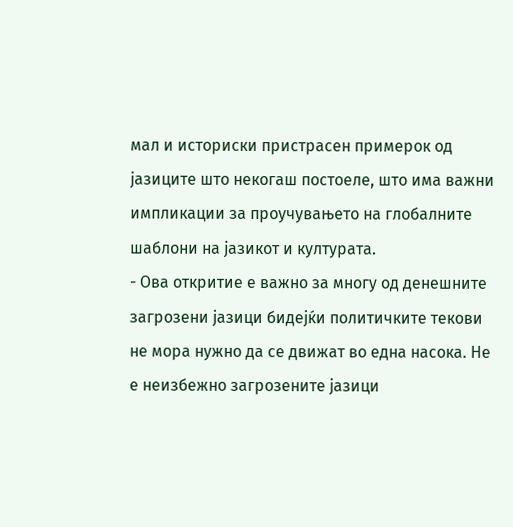мал и историски пристрасен примерок од јазиците што некогаш постоеле, што има важни импликации за проучувањето на глобалните шаблони на јазикот и културата.
- Ова откритие е важно за многу од денешните загрозени јазици бидејќи политичките текови не мора нужно да се движат во една насока. Не е неизбежно загрозените јазици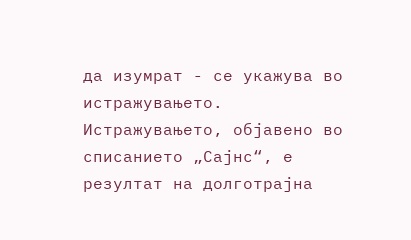да изумрат - се укажува во истражувањето.
Истражувањето, објавено во списанието „Сајнс“, е резултат на долготрајна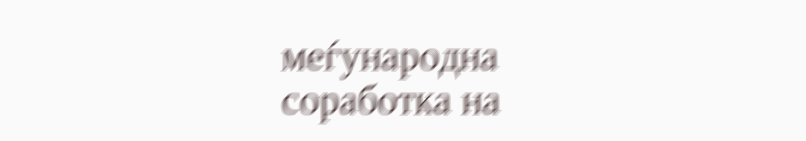меѓународна соработка на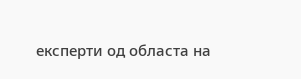експерти од областа на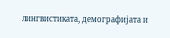лингвистиката, демографијата и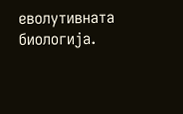еволутивната биологија.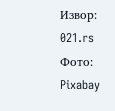Извор:
021.rs
Фото: Pixabay